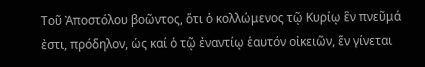Τοῦ Ἀποστόλου βοῶντος, ὅτι ὁ κολλώμενος τῷ Κυρίῳ ἓν πνεῦμά ἐστι, πρόδηλον, ὡς καί ὁ τῷ ἐναντίῳ ἑαυτόν οἰκειῶν, ἕν γίνεται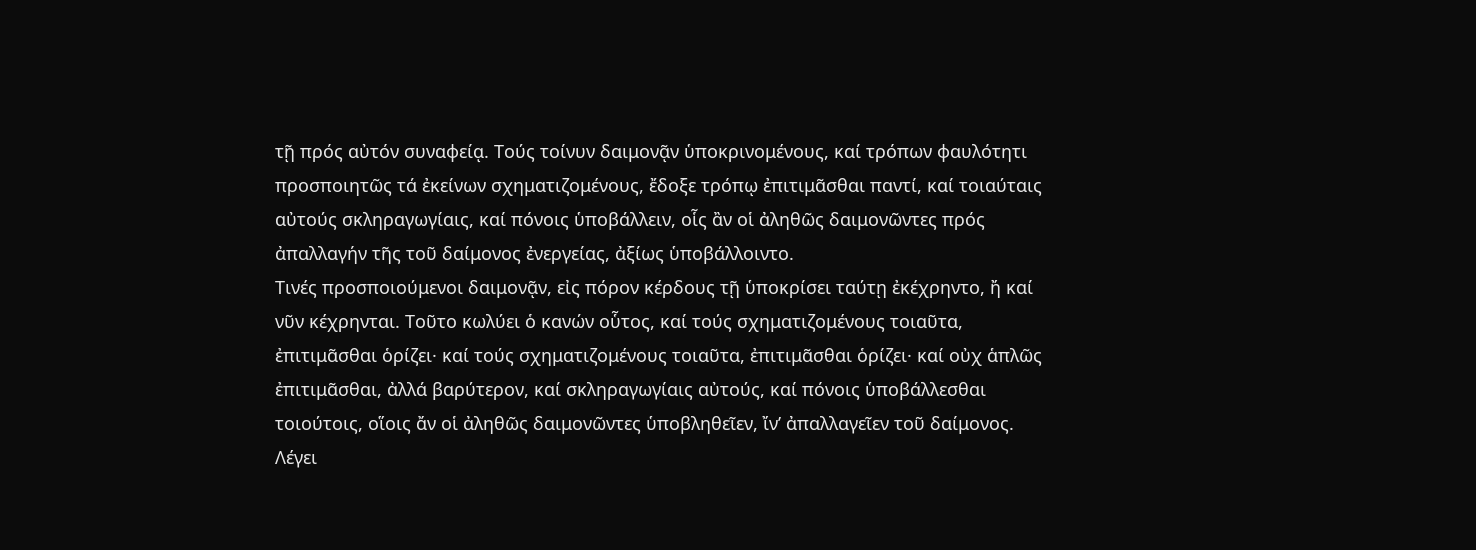τῇ πρός αὐτόν συναφείᾳ. Τούς τοίνυν δαιμονᾷν ὑποκρινομένους, καί τρόπων φαυλότητι προσποιητῶς τά ἐκείνων σχηματιζομένους, ἔδοξε τρόπῳ ἐπιτιμᾶσθαι παντί, καί τοιαύταις αὐτούς σκληραγωγίαις, καί πόνοις ὑποβάλλειν, οἷς ἂν οἱ ἀληθῶς δαιμονῶντες πρός ἀπαλλαγήν τῆς τοῦ δαίμονος ἐνεργείας, ἀξίως ὑποβάλλοιντο.
Τινές προσποιούμενοι δαιμονᾷν, εἰς πόρον κέρδους τῇ ὑποκρίσει ταύτῃ ἐκέχρηντο, ἤ καί νῦν κέχρηνται. Τοῦτο κωλύει ὁ κανών οὗτος, καί τούς σχηματιζομένους τοιαῦτα, ἐπιτιμᾶσθαι ὁρίζει· καί τούς σχηματιζομένους τοιαῦτα, ἐπιτιμᾶσθαι ὁρίζει· καί οὐχ ἁπλῶς ἐπιτιμᾶσθαι, ἀλλά βαρύτερον, καί σκληραγωγίαις αὐτούς, καί πόνοις ὑποβάλλεσθαι τοιούτοις, οἵοις ἄν οἱ ἀληθῶς δαιμονῶντες ὑποβληθεῖεν, ἴν’ ἀπαλλαγεῖεν τοῦ δαίμονος. Λέγει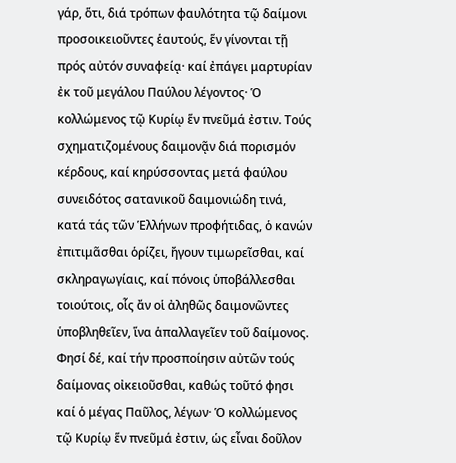γάρ, ὅτι, διά τρόπων φαυλότητα τῷ δαίμονι προσοικειοῦντες ἑαυτούς, ἕν γίνονται τῇ πρός αὐτόν συναφείᾳ· καί ἐπάγει μαρτυρίαν ἐκ τοῦ μεγάλου Παύλου λέγοντος· Ὁ κολλώμενος τῷ Κυρίῳ ἕν πνεῦμά ἐστιν. Τούς σχηματιζομένους δαιμονᾷν διά πορισμόν κέρδους, καί κηρύσσοντας μετά φαύλου συνειδότος σατανικοῦ δαιμονιώδη τινά, κατά τάς τῶν Ἑλλήνων προφήτιδας, ὁ κανών ἐπιτιμᾶσθαι ὁρίζει, ἤγουν τιμωρεῖσθαι, καί σκληραγωγίαις, καί πόνοις ὑποβάλλεσθαι τοιούτοις, οἷς ἄν οἱ ἀληθῶς δαιμονῶντες ὑποβληθεῖεν, ἵνα ἁπαλλαγεῖεν τοῦ δαίμονος. Φησί δέ, καί τήν προσποίησιν αὐτῶν τούς δαίμονας οἰκειοῦσθαι, καθώς τοῦτό φησι καί ὁ μέγας Παῦλος, λέγων· Ὁ κολλώμενος τῷ Κυρίῳ ἕν πνεῦμά ἐστιν, ὡς εἶναι δοῦλον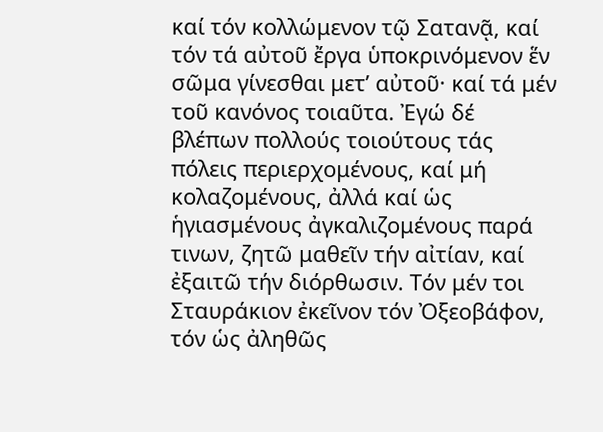καί τόν κολλώμενον τῷ Σατανᾷ, καί τόν τά αὐτοῦ ἔργα ὑποκρινόμενον ἕν σῶμα γίνεσθαι μετ’ αὐτοῦ· καί τά μέν τοῦ κανόνος τοιαῦτα. Ἐγώ δέ βλέπων πολλούς τοιούτους τάς πόλεις περιερχομένους, καί μή κολαζομένους, ἀλλά καί ὡς ἡγιασμένους ἀγκαλιζομένους παρά τινων, ζητῶ μαθεῖν τήν αἰτίαν, καί ἐξαιτῶ τήν διόρθωσιν. Τόν μέν τοι Σταυράκιον ἐκεῖνον τόν Ὀξεοβάφον, τόν ὡς ἀληθῶς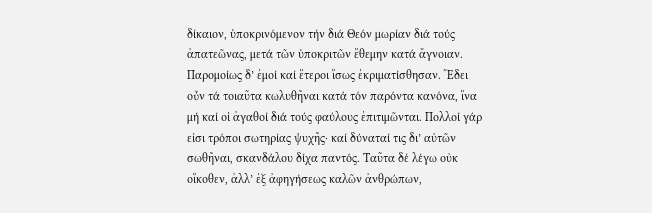δίκαιον, ὑποκρινόμενον τήν διά Θεόν μωρίαν διά τούς ἀπατεῶνας, μετά τῶν ὑποκριτῶν ἔθεμην κατά ἄγνοιαν. Παρομοίως δ’ ἐμοί καί ἕτεροι ἴσως ἐκριματίσθησαν. Ἔδει οὖν τά τοιαῦτα κωλυθῆναι κατά τόν παρόντα κανόνα, ἵνα μή καί οἱ ἀγαθοί διά τούς φαύλους ἐπιτιμῶνται. Πολλοί γάρ εἰσι τρόποι σωτηρίας ψυχῆς· καί δύναταί τις δι’ αὐτῶν σωθῆναι, σκανδάλου δίχα παντός. Ταῦτα δέ λέγω οὐκ οἴκοθεν, ἀλλ’ ἐξ ἀφηγήσεως καλῶν ἀνθρώπων,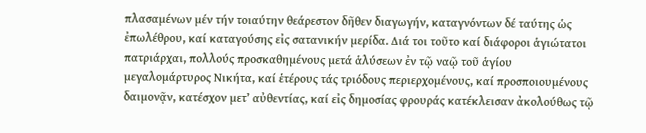πλασαμένων μέν τήν τοιαύτην θεάρεστον δῆθεν διαγωγήν, καταγνόντων δέ ταύτης ὡς ἐπωλέθρου, καί καταγούσης εἰς σατανικήν μερίδα. Διά τοι τοῦτο καί διάφοροι ἁγιώτατοι πατριάρχαι, πολλούς προσκαθημένους μετά ἁλύσεων ἐν τῷ ναῷ τοῦ ἁγίου μεγαλομάρτυρος Νικήτα, καί ἑτέρους τάς τριόδους περιερχομένους, καί προσποιουμένους δαιμονᾷν, κατέσχον μετ’ αὐθεντίας, καί εἰς δημοσίας φρουράς κατέκλεισαν ἀκολούθως τῷ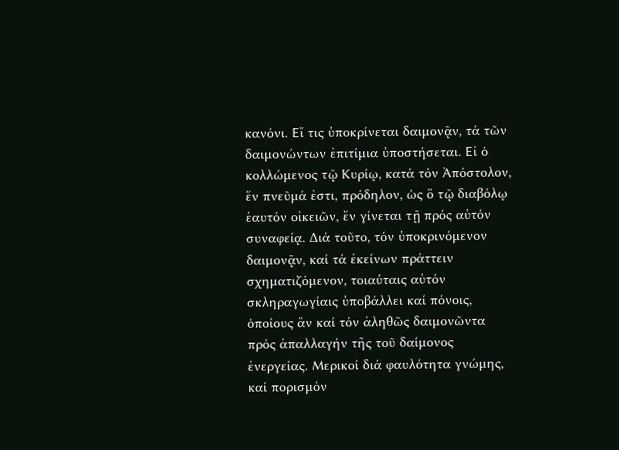κανόνι. Εἴ τις ὑποκρίνεται δαιμονᾷν, τά τῶν δαιμονώντων ἐπιτίμια ὑποστήσεται. Εἰ ὁ κολλώμενος τῷ Κυρίῳ, κατά τόν Ἀπόστολον, ἕν πνεῦμά ἐστι, πρόδηλον, ὡς ὅ τῷ διαβόλῳ ἑαυτόν οἰκειῶν, ἕν γίνεται τῇ πρός αὐτόν συναφείᾳ. Διά τοῦτο, τόν ὑποκρινόμενον δαιμονᾷν, καί τά ἐκείνων πράττειν σχηματιζόμενον, τοιαύταις αὐτόν σκληραγωγίαις ὑποβάλλει καί πόνοις, ὁποίους ἄν καί τόν ἀληθῶς δαιμονῶντα πρός ἀπαλλαγήν τῆς τοῦ δαίμονος ἐνεργείας. Μερικοί διά φαυλότητα γνώμης, καί πορισμόν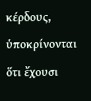κέρδους, ὑποκρίνονται ὅτι ἔχουσι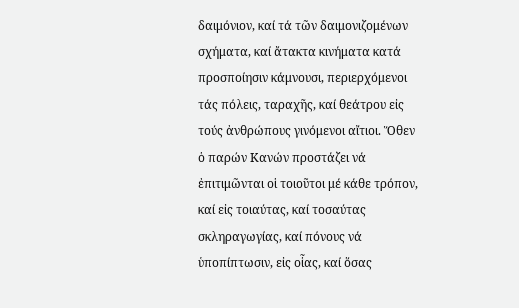δαιμόνιον, καί τά τῶν δαιμονιζομένων σχήματα, καί ἄτακτα κινήματα κατά προσποίησιν κάμνουσι, περιερχόμενοι τάς πόλεις, ταραχῆς, καί θεάτρου εἰς τούς ἀνθρώπους γινόμενοι αἴτιοι. Ὅθεν ὁ παρών Κανών προστάζει νά ἐπιτιμῶνται οἱ τοιοῦτοι μέ κάθε τρόπον, καί εἰς τοιαύτας, καί τοσαύτας σκληραγωγίας, καί πόνους νά ὑποπίπτωσιν, εἰς οἷας, καί ὅσας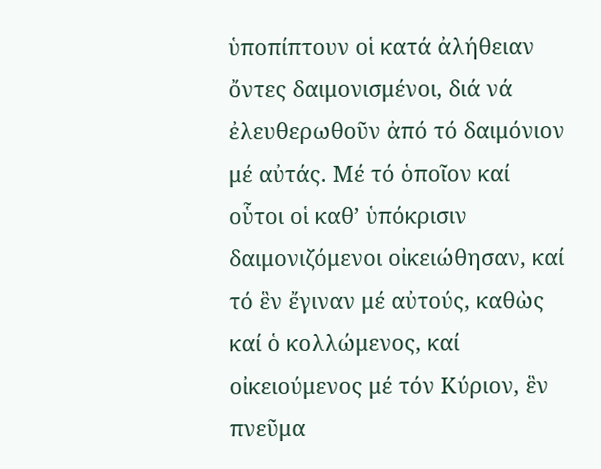ὑποπίπτουν οἱ κατά ἀλήθειαν ὄντες δαιμονισμένοι, διά νά ἐλευθερωθοῦν ἀπό τό δαιμόνιον μέ αὐτάς. Μέ τό ὁποῖον καί οὗτοι οἱ καθ’ ὑπόκρισιν δαιμονιζόμενοι οἰκειώθησαν, καί τό ἓν ἔγιναν μέ αὐτούς, καθὼς καί ὁ κολλώμενος, καί οἰκειούμενος μέ τόν Κύριον, ἓν πνεῦμα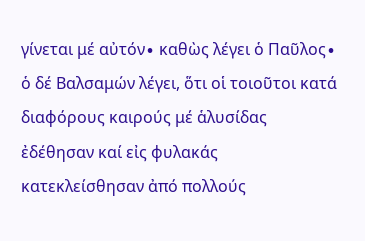γίνεται μέ αὐτόν∙ καθὼς λέγει ὁ Παῦλος∙ ὁ δέ Βαλσαμών λέγει, ὅτι οἱ τοιοῦτοι κατά διαφόρους καιρούς μέ ἁλυσίδας ἐδέθησαν καί εἰς φυλακάς κατεκλείσθησαν ἀπό πολλούς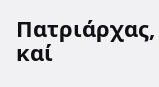Πατριάρχας, καί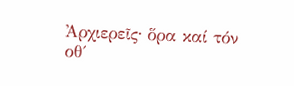Ἀρχιερεῖς∙ ὅρα καί τόν οθ΄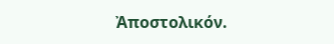Ἀποστολικόν.